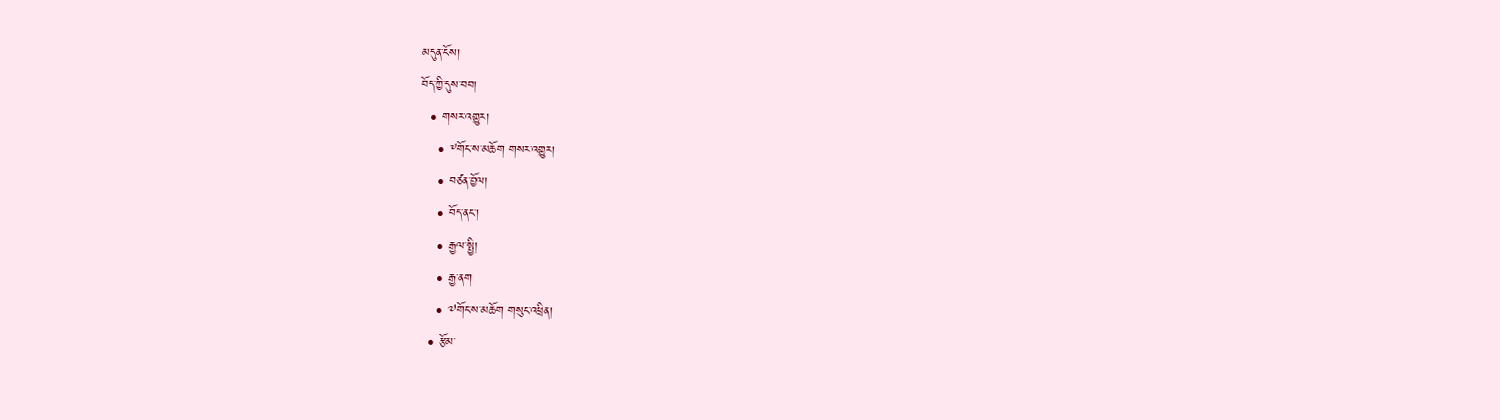མདུན་ངོས།
བོད་ཀྱི་དུས་བབ།
  • གསར་འགྱུར།
    • ༸གོང་ས་མཆོག གསར་འགྱུར།
    • བཙན་བྱོལ།
    • བོད་ནང་།
    • རྒྱལ་སྤྱི།
    • རྒྱ་ནག
    • ༧གོང་ས་མཆོག གསུང་འཕྲིན།
  • རྩོམ་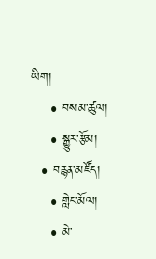ཡིག།
    • བསམ་ཚུལ།
    • སྒྱུར་རྩོམ།
  • བརྙན་མཛོད།
    • གླེང་མོལ།
    • མེ་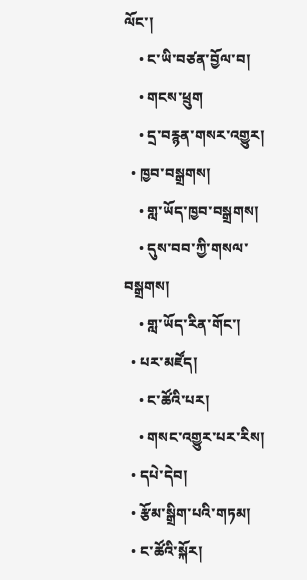ལོང་།
    • ང་ཡི་བཙན་བྱོལ་བ།
    • གངས་ཕྲུག
    • དྲ་བརྙན་གསར་འགྱུར།
  • ཁྱབ་བསྒྲགས།
    • གླ་ཡོད་ཁྱབ་བསྒྲགས།
    • དུས་བབ་ཀྱི་གསལ་བསྒྲགས།
    • གླ་ཡོད་རིན་གོང་།
  • པར་མཛོད།
    • ང་ཚོའི་པར།
    • གསང་འགྱུར་པར་རིས།
  • དཔེ་དེབ།
  • རྩོམ་སྒྲིག་པའི་གཏམ།
  • ང་ཚོའི་སྐོར།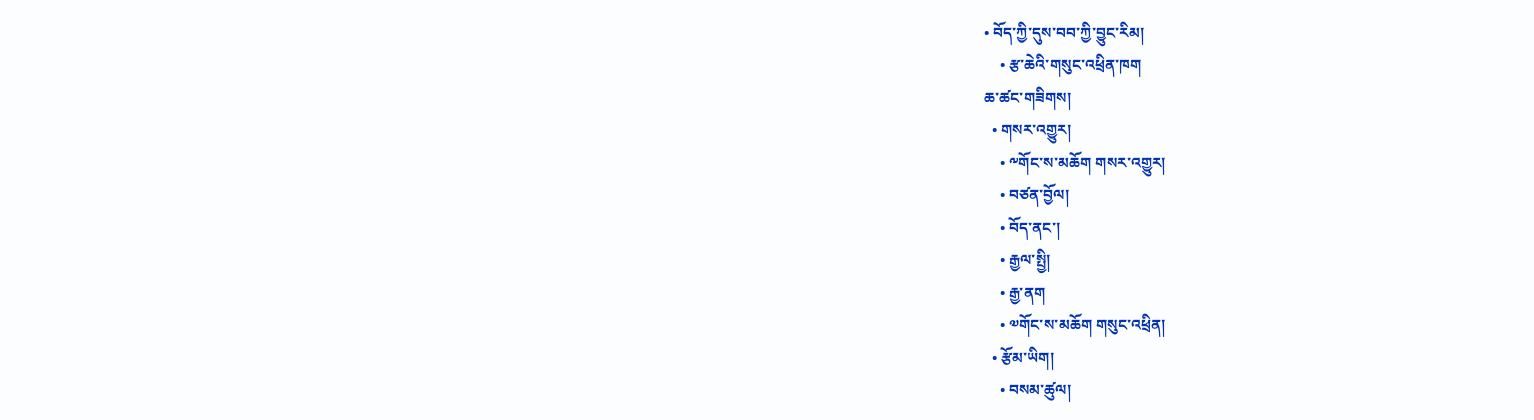• བོད་ཀྱི་དུས་བབ་ཀྱི་བྱུང་རིམ།
    • རྩ་ཆེའི་གསུང་འཕྲིན་ཁག
ཆ་ཚང་གཟིགས།
  • གསར་འགྱུར།
    • ༸གོང་ས་མཆོག གསར་འགྱུར།
    • བཙན་བྱོལ།
    • བོད་ནང་།
    • རྒྱལ་སྤྱི།
    • རྒྱ་ནག
    • ༧གོང་ས་མཆོག གསུང་འཕྲིན།
  • རྩོམ་ཡིག།
    • བསམ་ཚུལ།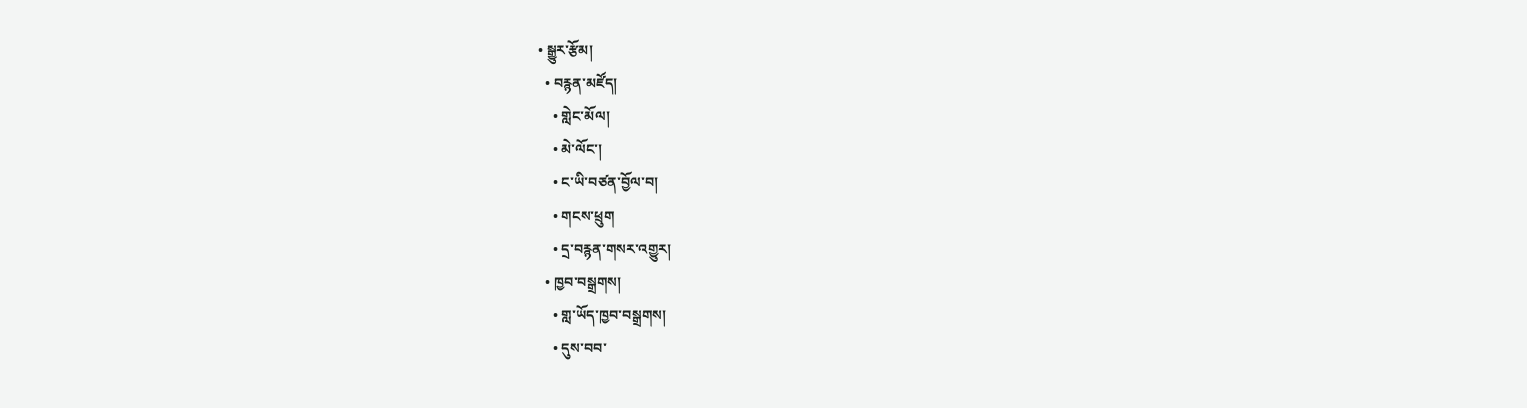• སྒྱུར་རྩོམ།
  • བརྙན་མཛོད།
    • གླེང་མོལ།
    • མེ་ལོང་།
    • ང་ཡི་བཙན་བྱོལ་བ།
    • གངས་ཕྲུག
    • དྲ་བརྙན་གསར་འགྱུར།
  • ཁྱབ་བསྒྲགས།
    • གླ་ཡོད་ཁྱབ་བསྒྲགས།
    • དུས་བབ་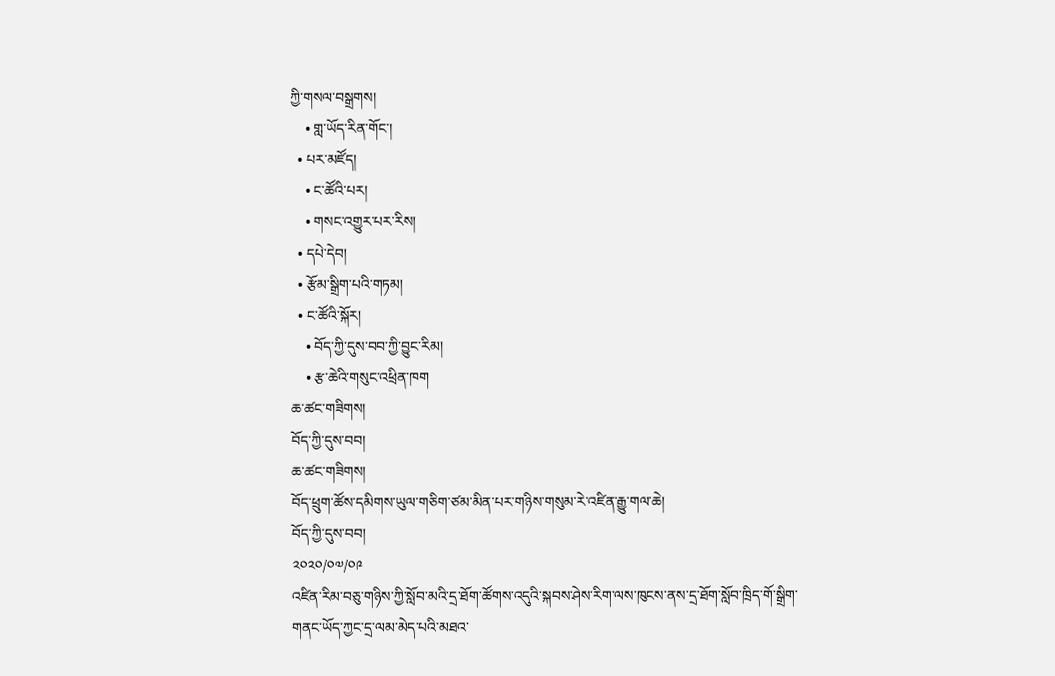ཀྱི་གསལ་བསྒྲགས།
    • གླ་ཡོད་རིན་གོང་།
  • པར་མཛོད།
    • ང་ཚོའི་པར།
    • གསང་འགྱུར་པར་རིས།
  • དཔེ་དེབ།
  • རྩོམ་སྒྲིག་པའི་གཏམ།
  • ང་ཚོའི་སྐོར།
    • བོད་ཀྱི་དུས་བབ་ཀྱི་བྱུང་རིམ།
    • རྩ་ཆེའི་གསུང་འཕྲིན་ཁག
ཆ་ཚང་གཟིགས།
བོད་ཀྱི་དུས་བབ།
ཆ་ཚང་གཟིགས།
བོད་ཕྲུག་ཚོས་དམིགས་ཡུལ་གཅིག་ཙམ་མིན་པར་གཉིས་གསུམ་རེ་འཛིན་རྒྱུ་གལ་ཆེ།
བོད་ཀྱི་དུས་བབ།
༢༠༢༠/༠༧/༠༩
འཛིན་རིམ་བཅུ་གཉིས་ཀྱི་སློབ་མའི་དྲ་ཐོག་ཚོགས་འདུའི་སྐབས་ཤེས་རིག་ལས་ཁུངས་ནས་དྲ་ཐོག་སློབ་ཁྲིད་གོ་སྒྲིག་གནང་ཡོད་ཀྱང་དྲ་ལམ་མེད་པའི་མཐའ་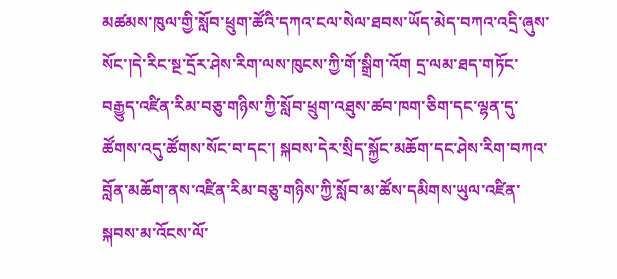མཚམས་ཁུལ་གྱི་སློབ་ཕྲུག་ཚོའི་དཀའ་ངལ་སེལ་ཐབས་ཡོད་མེད་བཀའ་འདྲི་ཞུས་སོང་།དེ་རིང་སྔ་དྲོར་ཤེས་རིག་ལས་ཁུངས་ཀྱི་གོ་སྒྲིག་འོག དྲ་ལམ་ཐད་གཏོང་བརྒྱུད་འཛིན་རིམ་བཅུ་གཉིས་ཀྱི་སློབ་ཕྲུག་འཐུས་ཚབ་ཁག་ཅིག་དང་ལྷན་དུ་ཚོགས་འདུ་ཚོགས་སོང་བ་དང་། སྐབས་དེར་སྲིད་སྐྱོང་མཆོག་དང་ཤེས་རིག་བཀའ་བློན་མཆོག་ནས་འཛིན་རིམ་བཅུ་གཉིས་ཀྱི་སློབ་མ་ཚོས་དམིགས་ཡུལ་འཛིན་སྐབས་མ་འོངས་ལོ་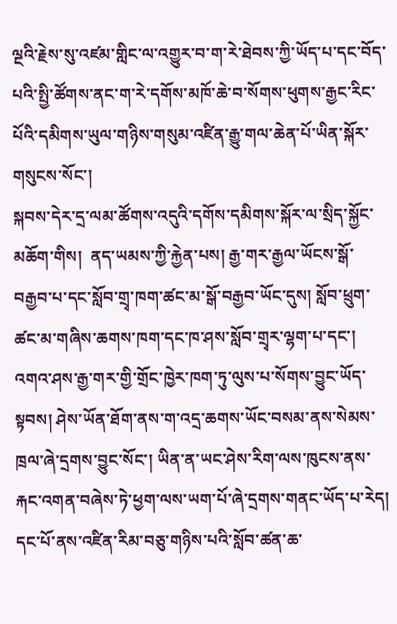ལྔའི་རྗེས་སུ་འཛམ་གླིང་ལ་འགྱུར་བ་ག་རེ་ཐེབས་ཀྱི་ཡོད་པ་དང་བོད་པའི་སྤྱི་ཚོགས་ནང་ག་རེ་དགོས་མཁོ་ཆེ་བ་སོགས་ཕུགས་རྒྱང་རིང་པོའི་དམིགས་ཡུལ་གཉིས་གསུམ་འཛིན་རྒྱུ་གལ་ཆེན་པོ་ཡིན་སྐོར་གསུངས་སོང་།
སྐབས་དེར་དྲ་ལམ་ཚོགས་འདུའི་དགོས་དམིགས་སྐོར་ལ་སྲིད་སྐྱོང་མཆོག་གིས།  ནད་ཡམས་ཀྱི་རྐྱེན་པས། རྒྱ་གར་རྒྱལ་ཡོངས་སྒོ་བརྒྱབ་པ་དང་སློབ་གྲྭ་ཁག་ཚང་མ་སྒོ་བརྒྱབ་ཡོང་དུས། སློབ་ཕྲུག་ཚང་མ་གཞིས་ཆགས་ཁག་དང་ཁ་ཤས་སློབ་གྲྭར་ལྷག་པ་དང་། འགའ་ཤས་རྒྱ་གར་གྱི་གྲོང་ཁྱེར་ཁག་ཏུ་ལུས་པ་སོགས་བྱུང་ཡོད་སྟབས། ཤེས་ཡོན་ཐོག་ནས་ག་འདྲ་ཆགས་ཡོང་བསམ་ནས་སེམས་ཁྲལ་ཞེ་དྲགས་བྱུང་སོང་། ཡིན་ན་ཡང་ཤེས་རིག་ལས་ཁུངས་ནས་རྐང་འགན་བཞེས་ཏེ་ཕྱག་ལས་ཡག་པོ་ཞེ་དྲགས་གནང་ཡོད་པ་རེད། དང་པོ་ནས་འཛིན་རིམ་བཅུ་གཉིས་པའི་སློབ་ཚན་ཆ་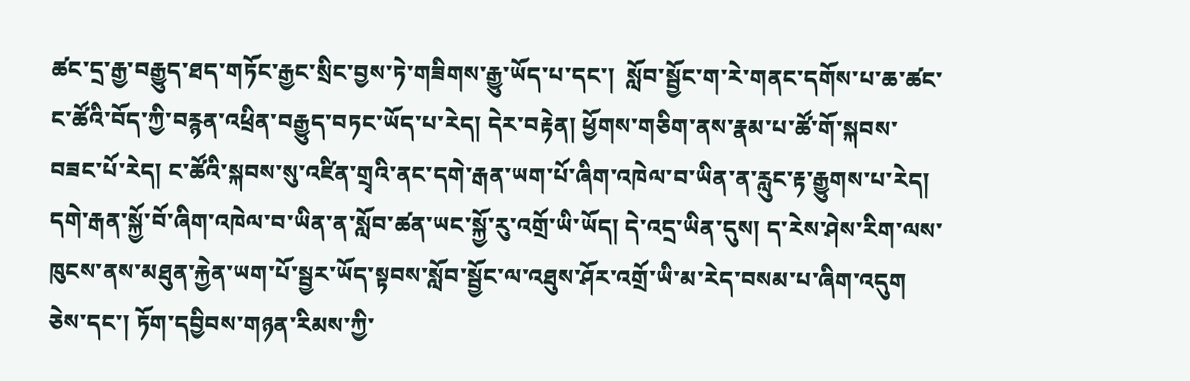ཚང་དྲ་རྒྱ་བརྒྱུད་ཐད་གཏོང་རྒྱང་སྲིང་བྱས་ཏེ་གཟིགས་རྒྱུ་ཡོད་པ་དང་།  སློབ་སྦྱོང་ག་རེ་གནང་དགོས་པ་ཆ་ཚང་ང་ཚོའི་བོད་ཀྱི་བརྙན་འཕྲིན་བརྒྱུད་བཏང་ཡོད་པ་རེད། དེར་བརྟེན། ཕྱོགས་གཅིག་ནས་རྣམ་པ་ཚོ་གོ་སྐབས་བཟང་པོ་རེད། ང་ཚོའི་སྐབས་སུ་འཛིན་གྲྭའི་ནང་དགེ་རྒན་ཡག་པོ་ཞིག་འཁེལ་བ་ཡིན་ན་རླུང་རྟ་རྒྱུགས་པ་རེད། དགེ་རྒན་སྐྱོ་བོ་ཞིག་འཁེལ་བ་ཡིན་ན་སློབ་ཚན་ཡང་སྐྱོ་རུ་འགྲོ་ཡི་ཡོད། དེ་འདྲ་ཡིན་དུས། ད་རེས་ཤེས་རིག་ལས་ཁུངས་ནས་མཐུན་རྐྱེན་ཡག་པོ་སྦྱར་ཡོད་སྟབས་སློབ་སྦྱོང་ལ་འཐུས་ཤོར་འགྲོ་ཡི་མ་རེད་བསམ་པ་ཞིག་འདུག ཅེས་དང་། ཏོག་དབྱིབས་གཉན་རིམས་ཀྱི་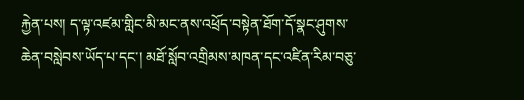རྐྱེན་པས། ད་ལྟ་འཛམ་གླིང་མི་མང་ནས་འཕྲོད་བསྟེན་ཐོག་དོ་སྣང་ཤུགས་ཆེན་བསླེབས་ཡོད་པ་དང་། མཐོ་སློབ་འགྲིམས་མཁན་དང་འཛིན་རིམ་བཅུ་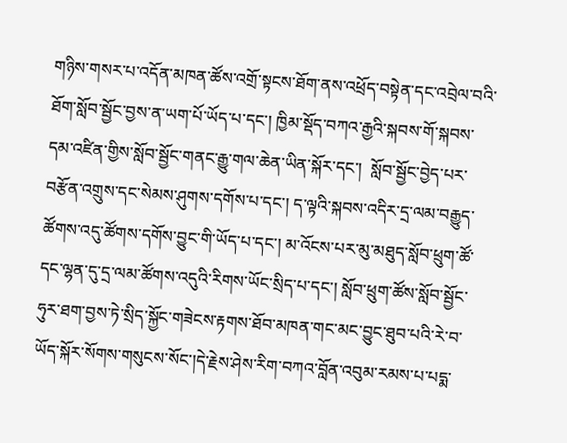གཉིས་གསར་པ་འདོན་མཁན་ཚོས་འགྲོ་སྟངས་ཐོག་ནས་འཕྲོད་བསྟེན་དང་འབྲེལ་བའི་ཐོག་སློབ་སྦྱོང་བྱས་ན་ཡག་པོ་ཡོད་པ་དང་། ཁྱིམ་སྡོད་བཀའ་རྒྱའི་སྐབས་གོ་སྐབས་དམ་འཛིན་གྱིས་སློབ་སྦྱོང་གནང་རྒྱུ་གལ་ཆེན་ཡིན་སྐོར་དང་།  སློབ་སྦྱོང་བྱེད་པར་བརྩོན་འགྲུས་དང་སེམས་ཤུགས་དགོས་པ་དང་། ད་ལྟའི་སྐབས་འདིར་དྲ་ལམ་བརྒྱུད་ཚོགས་འདུ་ཚོགས་དགོས་བྱུང་གི་ཡོད་པ་དང་། མ་འོངས་པར་མུ་མཐུད་སློབ་ཕྲུག་ཚོ་དང་ལྷན་དུ་དྲ་ལམ་ཚོགས་འདུའི་རིགས་ཡོང་སྲིད་པ་དང་། སློབ་ཕྲུག་ཚོས་སློབ་སྦྱོང་ཧུར་ཐག་བྱས་ཏེ་སྲིད་སྐྱོང་གཟེངས་རྟགས་ཐོབ་མཁན་གང་མང་བྱུང་ཐུབ་པའི་རེ་བ་ཡོད་སྐོར་སོགས་གསུངས་སོང་།དེ་རྗེས་ཤེས་རིག་བཀའ་བློན་འབུམ་རམས་པ་པདྨ་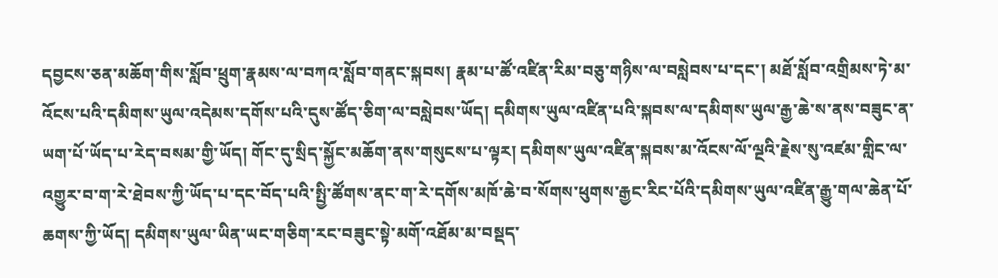དབྱངས་ཅན་མཆོག་གིས་སློབ་ཕྲུག་རྣམས་ལ་བཀའ་སློབ་གནང་སྐབས། རྣམ་པ་ཚོ་འཛིན་རིམ་བཅུ་གཉིས་ལ་བསླེབས་པ་དང་། མཐོ་སློབ་འགྲིམས་ཏེ་མ་འོངས་པའི་དམིགས་ཡུལ་འདེམས་དགོས་པའི་དུས་ཚོད་ཅིག་ལ་བསླེབས་ཡོད། དམིགས་ཡུལ་འཛིན་པའི་སྐབས་ལ་དམིགས་ཡུལ་རྒྱ་ཆེ་ས་ནས་བཟུང་ན་ཡག་པོ་ཡོད་པ་རེད་བསམ་གྱི་ཡོད། གོང་དུ་སྲིད་སྐྱོང་མཆོག་ནས་གསུངས་པ་ལྟར། དམིགས་ཡུལ་འཛིན་སྐབས་མ་འོངས་ལོ་ལྔའི་རྗེས་སུ་འཛམ་གླིང་ལ་འགྱུར་བ་ག་རེ་ཐེབས་ཀྱི་ཡོད་པ་དང་བོད་པའི་སྤྱི་ཚོགས་ནང་ག་རེ་དགོས་མཁོ་ཆེ་བ་སོགས་ཕུགས་རྒྱང་རིང་པོའི་དམིགས་ཡུལ་འཛིན་རྒྱུ་གལ་ཆེན་པོ་ཆགས་ཀྱི་ཡོད། དམིགས་ཡུལ་ཡིན་ཡང་གཅིག་རང་བཟུང་སྟེ་མགོ་འཐོམ་མ་བསྡད་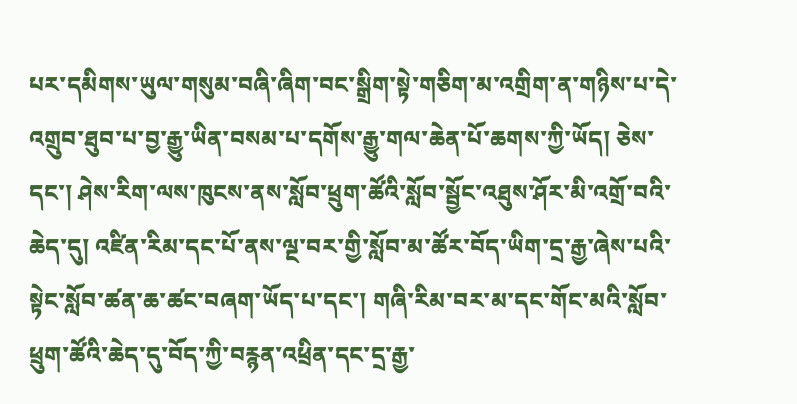པར་དམིགས་ཡུལ་གསུམ་བཞི་ཞིག་བང་སྒྲིག་སྟེ་གཅིག་མ་འགྲིག་ན་གཉིས་པ་དེ་འགྲུབ་ཐུབ་པ་བྱ་རྒྱུ་ཡིན་བསམ་པ་དགོས་རྒྱུ་གལ་ཆེན་པོ་ཆགས་ཀྱི་ཡོད། ཅེས་དང་། ཤེས་རིག་ལས་ཁུངས་ནས་སློབ་ཕྲུག་ཚོའི་སློབ་སྦྱོང་འཐུས་ཤོར་མི་འགྲོ་བའི་ཆེད་དུ། འཛིན་རིམ་དང་པོ་ནས་ལྔ་བར་གྱི་སློབ་མ་ཚོར་བོད་ཡིག་དྲ་རྒྱ་ཞེས་པའི་སྟེང་སློབ་ཚན་ཆ་ཚང་བཞག་ཡོད་པ་དང་། གཞི་རིམ་བར་མ་དང་གོང་མའི་སློབ་ཕྲུག་ཚོའི་ཆེད་དུ་བོད་ཀྱི་བརྙན་འཕྲིན་དང་དྲ་རྒྱ་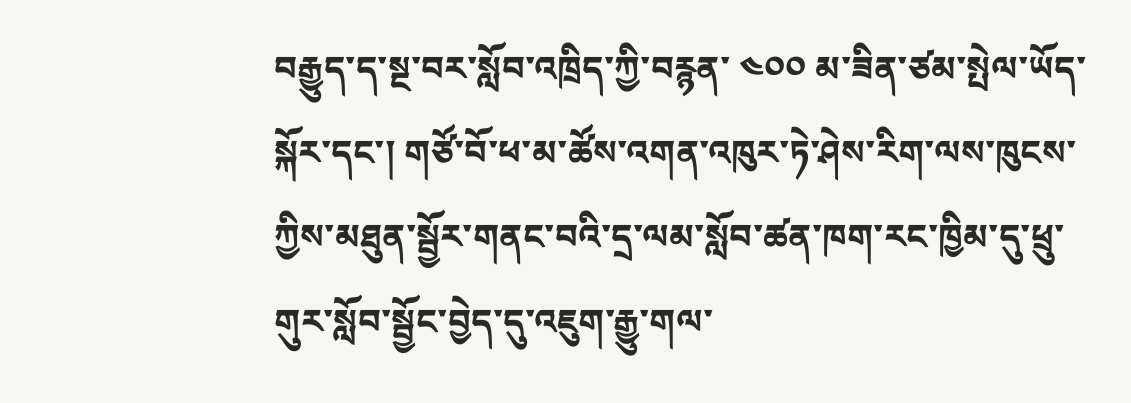བརྒྱུད་ད་སྔ་བར་སློབ་འཁྲིད་ཀྱི་བརྙན་ ༤༠༠ མ་ཟིན་ཙམ་སྤེལ་ཡོད་སྐོར་དང་། གཙོ་བོ་ཕ་མ་ཚོས་འགན་འཁུར་ཏེ་ཤེས་རིག་ལས་ཁུངས་ཀྱིས་མཐུན་སྦྱོར་གནང་བའི་དྲ་ལམ་སློབ་ཚན་ཁག་རང་ཁྱིམ་དུ་ཕྲུ་གུར་སློབ་སྦྱོང་བྱེད་དུ་འཇུག་རྒྱུ་གལ་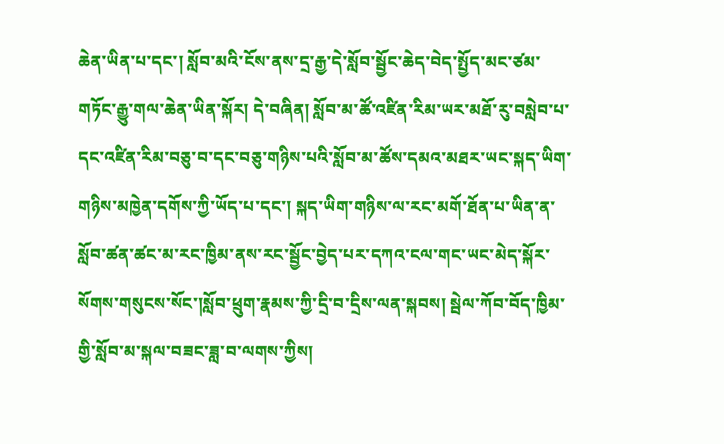ཆེན་ཡིན་པ་དང་། སློབ་མའི་ངོས་ནས་དྲ་རྒྱ་དེ་སློབ་སྦྱོང་ཆེད་བེད་སྤྱོད་མང་ཙམ་གཏོང་རྒྱུ་གལ་ཆེན་ཡིན་སྐོར། དེ་བཞིན། སློབ་མ་ཚོ་འཛིན་རིམ་ཡར་མཐོ་རུ་བསླེབ་པ་དང་འཛིན་རིམ་བཅུ་བ་དང་བཅུ་གཉིས་པའི་སློབ་མ་ཚོས་དམའ་མཐར་ཡང་སྐད་ཡིག་གཉིས་མཁྱེན་དགོས་ཀྱི་ཡོད་པ་དང་། སྐད་ཡིག་གཉིས་ལ་རང་མགོ་ཐོན་པ་ཡིན་ན་སློབ་ཚན་ཚང་མ་རང་ཁྱིམ་ནས་རང་སྦྱོང་བྱེད་པར་དཀའ་ངལ་གང་ཡང་མེད་སྐོར་སོགས་གསུངས་སོང་།སློབ་ཕྲུག་རྣམས་ཀྱི་དྲི་བ་དྲིས་ལན་སྐབས། སྦེལ་ཀོབ་བོད་ཁྱིམ་གྱི་སློབ་མ་སྐལ་བཟང་ཟླ་བ་ལགས་ཀྱིས།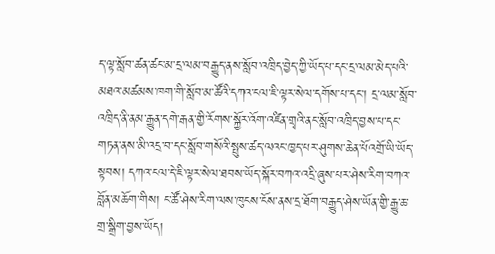ད་ལྟ་སློབ་ཚན་ཚང་མ་དྲ་ལམ་བརྒྱུད་ནས་སློབ་འཁྲིད་བྱེད་ཀྱི་ཡོད་པ་དང་དྲ་ལམ་མེད་པའི་མཐའ་མཚམས་ཁག་གི་སློབ་མ་ཚོའི་དཀའ་ངལ་ཇི་ལྟར་སེལ་དགོས་པ་དང་། དྲ་ལམ་སློབ་འཁྲིད་ནི་ནམ་རྒྱུན་དགེ་རྒན་གྱི་རོགས་སྐྱོར་འོག་འཛིན་གྲྭའི་ནང་སློབ་འཁྲིད་བྱས་པ་དང་གཏན་ནས་མི་འདྲ་བ་དང་སློབ་གསོའི་སྤུས་ཚད་ལའང་ཁྱད་པར་ཤུགས་ཆེན་པོའགྲོ་ཡི་ཡོད་སྟབས། དཀའ་ངལ་དེ་ཇི་ལྟར་སེལ་ཐབས་ཡོད་སྐོར་བཀའ་འདྲི་ཞུས་པར་ཤེས་རིག་བཀའ་བློན་མཆོག་གིས། ང་ཚོ་ཤེས་རིག་ལས་ཁུངས་ངོས་ནས་དྲ་ཐོག་བརྒྱུད་ཤེས་ཡོན་གྱི་རྒྱུ་ཆ་གྲ་སྒྲིག་བྱས་ཡོད།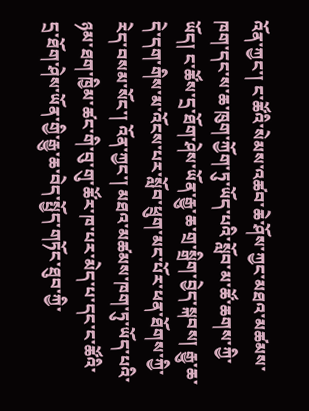འོན་ཀྱང་། ང་ཚོའི་སེམས་འཚབ་ཆེ་ཤོས་ཀྱང་མཐའ་མཚམས་ཁག་དང་ས་ཆ་ཁུག་ཀྱོག་ཏུ་ཡོད་པའི་སློབ་མ་ཚོ་ཆགས་ཀྱི་ཡོད། ང་ཚོས་དྲ་ཐོག་ཤེས་ཡོན་རྒྱུ་ཆ་གྲ་སྒྲིག་བྱེད་སྐབས། རྒྱུ་ཆ་དེ་དག་གིས་མ་འོངས་པར་སློབ་ཕྲུག་མང་པོར་ཕན་ཐོགས་ཀྱི་རེད་བསམ་སོང་། འོན་ཀྱང་། མཐའ་མཚམས་ཁག་ཏུ་ཡོད་པའི་ཉམ་ཐག་ཁྱིམ་ཚང་གི་བུ་གུ་ཚོར་ཁ་པར་མེད་པ་དང་ང་ཚོའི་དྲ་ཐོག་ཤེས་ཡོན་གྱི་རྒྱུ་ཆ་བེད་སྤྱོད་གཏོང་ཐུབ་ཀྱི་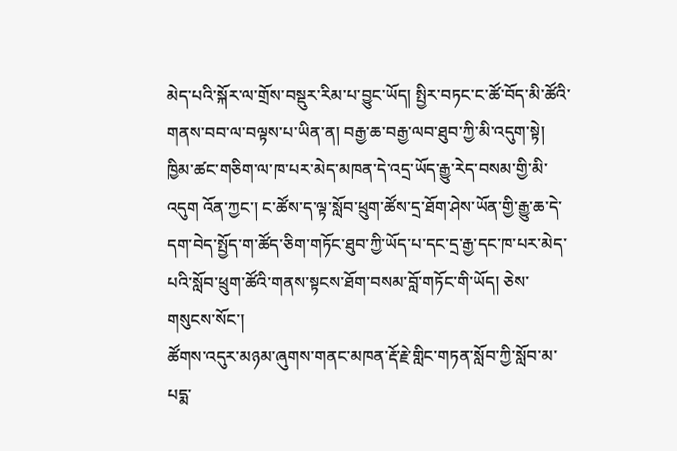མེད་པའི་སྐོར་ལ་གྲོས་བསྡུར་རིམ་པ་བྱུང་ཡོད། སྤྱིར་བཏང་ང་ཚོ་བོད་མི་ཚོའི་གནས་བབ་ལ་བལྟས་པ་ཡིན་ན། བརྒྱ་ཆ་བརྒྱ་ལབ་ཐུབ་ཀྱི་མི་འདུག་སྟེ། ཁྱིམ་ཚང་གཅིག་ལ་ཁ་པར་མེད་མཁན་དེ་འདྲ་ཡོད་རྒྱུ་རེད་བསམ་གྱི་མི་འདུག འོན་ཀྱང་། ང་ཚོས་ད་ལྟ་སློབ་ཕྲུག་ཚོས་དྲ་ཐོག་ཤེས་ཡོན་གྱི་རྒྱུ་ཆ་དེ་དག་བེད་སྤྱོད་ག་ཚོད་ཅིག་གཏོང་ཐུབ་ཀྱི་ཡོད་པ་དང་དྲ་རྒྱ་དང་ཁ་པར་མེད་པའི་སློབ་ཕྲུག་ཚོའི་གནས་སྟངས་ཐོག་བསམ་བློ་གཏོང་གི་ཡོད། ཅེས་གསུངས་སོང་།
ཚོགས་འདུར་མཉམ་ཞུགས་གནང་མཁན་རྡོ་རྗེ་གླིང་གཏན་སློབ་ཀྱི་སློབ་མ་པདྨ་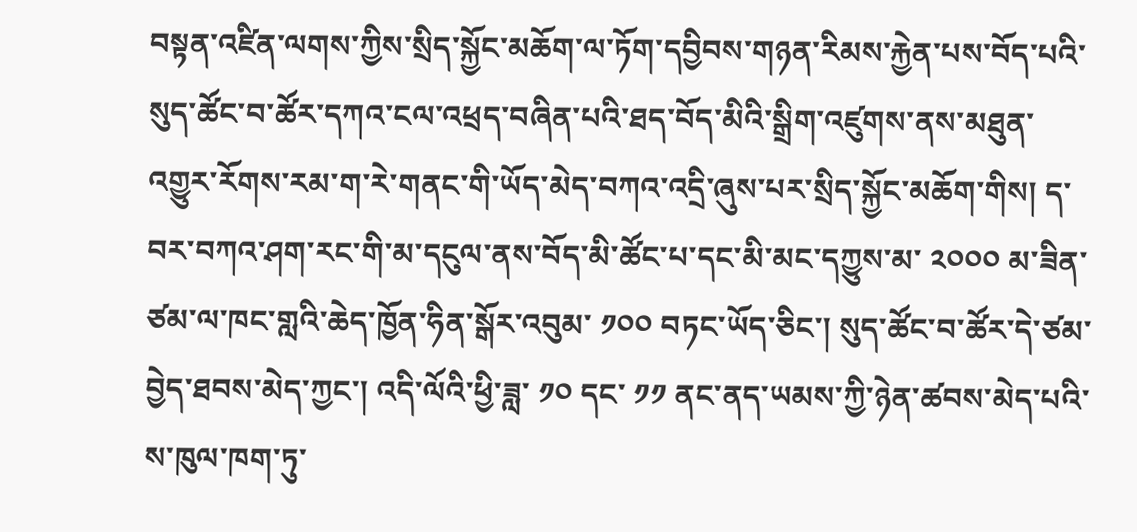བསྟན་འཛིན་ལགས་ཀྱིས་སྲིད་སྐྱོང་མཆོག་ལ་ཏོག་དབྱིབས་གཉན་རིམས་རྐྱེན་པས་བོད་པའི་སུད་ཚོང་བ་ཚོར་དཀའ་ངལ་འཕྲད་བཞིན་པའི་ཐད་བོད་མིའི་སྒྲིག་འཛུགས་ནས་མཐུན་འགྱུར་རོགས་རམ་ག་རེ་གནང་གི་ཡོད་མེད་བཀའ་འདྲི་ཞུས་པར་སྲིད་སྐྱོང་མཆོག་གིས། ད་བར་བཀའ་ཤག་རང་གི་མ་དངུལ་ནས་བོད་མི་ཚོང་པ་དང་མི་མང་དཀྱུས་མ་ ༢༠༠༠ མ་ཟིན་ཙམ་ལ་ཁང་གླའི་ཆེད་ཁྱོན་ཧིན་སྒོར་འབུམ་ ༡༠༠ བཏང་ཡོད་ཅིང་། སུད་ཚོང་བ་ཚོར་དེ་ཙམ་བྱེད་ཐབས་མེད་ཀྱང་། འདི་ལོའི་ཕྱི་ཟླ་ ༡༠ དང་ ༡༡ ནང་ནད་ཡམས་ཀྱི་ཉེན་ཚབས་མེད་པའི་ས་ཁུལ་ཁག་ཏུ་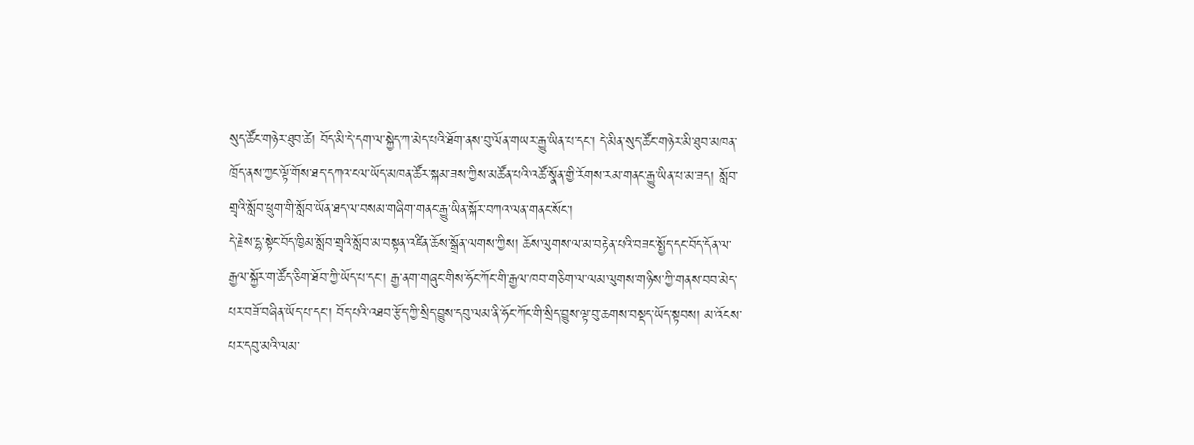སུད་ཚོང་གཉེར་ཐུབ་ཚེ། བོད་མི་དེ་དག་ལ་སྐྱེད་ཀ་མེད་པའི་ཐོག་ནས་བུ་ལོན་གཡར་རྒྱུ་ཡིན་པ་དང་། དེ་མིན་སུད་ཚོང་གཉེར་མི་ཐུབ་མཁན་ཁྲོད་ནས་ཀྱང་ལྟོ་གོས་ཐད་དཀའ་ངལ་ཡོད་མཁན་ཚོར་སྐམ་ཟས་ཀྱིས་མཚོན་པའི་འཚོ་སྣོན་གྱི་རོགས་རམ་གནང་རྒྱུ་ཡིན་པ་མ་ཟད། སློབ་གྲྭའི་སློབ་ཕྲུག་གི་སློབ་ཡོན་ཐད་ལ་བསམ་གཞིག་གནང་རྒྱུ་ཡིན་སྐོར་བཀའ་ལན་གནང་སོང་།
དེ་རྗེས་དྷ་སྟེང་བོད་ཁྱིམ་སློབ་གྲྭའི་སློབ་མ་བསྟན་འཛིན་ཆོས་སྒྲོན་ལགས་ཀྱིས། ཆོས་ལུགས་ལ་མ་བརྟེན་པའི་བཟང་སྤྱོད་དང་བོད་དོན་ལ་རྒྱལ་སྐྱོར་ག་ཚོད་ཅིག་ཐོབ་ཀྱི་ཡོད་པ་དང་། རྒྱ་ནག་གཞུང་གིས་ཧོང་ཀོང་གི་རྒྱལ་ཁབ་གཅིག་ལ་ལམ་ལུགས་གཉིས་ཀྱི་གནས་བབ་མེད་པར་བཟོ་བཞིན་ཡོད་པ་དང་། བོད་པའི་འཐབ་རྩོད་ཀྱི་སྲིད་བྱུས་དབུ་ལམ་ནི་ཧོང་ཀོང་གི་སྲིད་བྱུས་ལྟ་བུ་ཆགས་བསྡད་ཡོད་སྟབས། མ་འོངས་པར་དབུ་མའི་ལམ་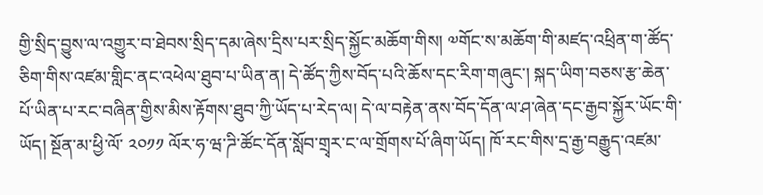གྱི་སྲིད་བྱུས་ལ་འགྱུར་བ་ཐེབས་སྲིད་དམ་ཞེས་དྲིས་པར་སྲིད་སྐྱོང་མཆོག་གིས། ༧གོང་ས་མཆོག་གི་མཛད་འཕྲིན་ག་ཚོད་ཅིག་གིས་འཛམ་གླིང་ནང་འཕེལ་ཐུབ་པ་ཡིན་ན། དེ་ཚོད་ཀྱིས་བོད་པའི་ཆོས་དང་རིག་གཞུང་། སྐད་ཡིག་བཅས་རྩ་ཆེན་པོ་ཡིན་པ་རང་བཞིན་གྱིས་མིས་རྟོགས་ཐུབ་ཀྱི་ཡོད་པ་རེད་ལ། དེ་ལ་བརྟེན་ནས་བོད་དོན་ལ་ཤ་ཞེན་དང་རྒྱབ་སྐྱོར་ཡོང་གི་ཡོད། སྔོན་མ་ཕྱི་ལོ་ ༢༠༡༡ ལོར་ཧ་ཝ་ཌི་ཚོང་དོན་སློབ་གྲྭར་ང་ལ་གྲོགས་པོ་ཞིག་ཡོད། ཁོ་རང་གིས་དྲ་རྒྱ་བརྒྱུད་འཛམ་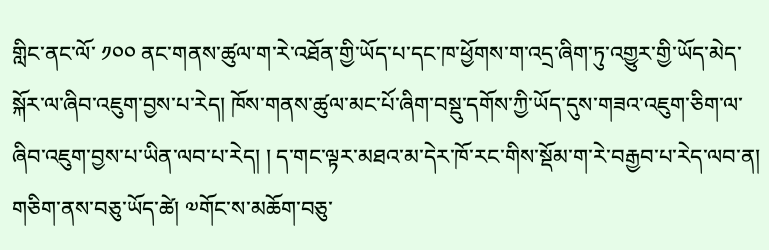གླིང་ནང་ལོ་ ༡༠༠ ནང་གནས་ཚུལ་ག་རེ་འཐོན་གྱི་ཡོད་པ་དང་ཁ་ཕྱོགས་ག་འདྲ་ཞིག་ཏུ་འགྱུར་གྱི་ཡོད་མེད་སྐོར་ལ་ཞིབ་འཇུག་བྱས་པ་རེད། ཁོས་གནས་ཚུལ་མང་པོ་ཞིག་བསྡུ་དགོས་ཀྱི་ཡོད་དུས་གཟའ་འཇུག་ཅིག་ལ་ཞིབ་འཇུག་བྱས་པ་ཡིན་ལབ་པ་རེད། ། ད་གང་ལྟར་མཐའ་མ་དེར་ཁོ་རང་གིས་སྡོམ་ག་རེ་བརྒྱབ་པ་རེད་ལབ་ན། གཅིག་ནས་བཅུ་ཡོད་ཚེ། ༧གོང་ས་མཆོག་བཅུ་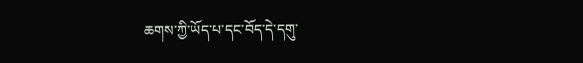ཆགས་ཀྱི་ཡོད་པ་དང་བོད་དེ་དགུ་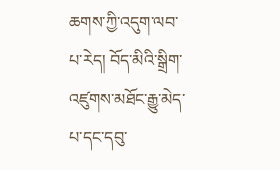ཆགས་ཀྱི་འདུག་ལབ་པ་རེད། བོད་མིའི་སྒྲིག་འཛུགས་མཐོང་རྒྱུ་མེད་པ་དང་དབུ་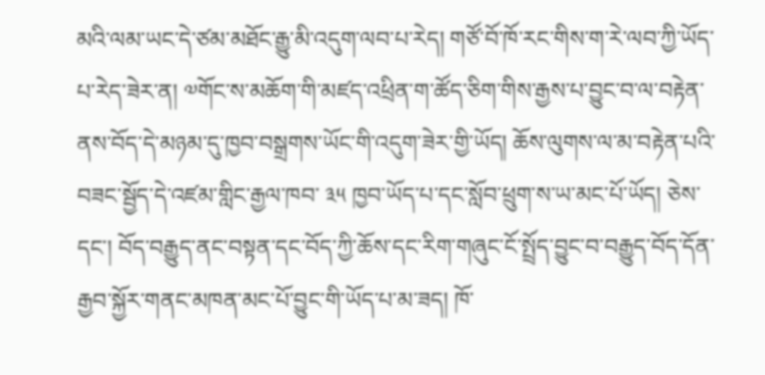མའི་ལམ་ཡང་དེ་ཙམ་མཐོང་རྒྱུ་མི་འདུག་ལབ་པ་རེད། གཙོ་བོ་ཁོ་རང་གིས་ག་རེ་ལབ་ཀྱི་ཡོད་པ་རེད་ཟེར་ན། ༧གོང་ས་མཆོག་གི་མཛད་འཕྲིན་ག་ཚོད་ཅིག་གིས་རྒྱས་པ་བྱུང་བ་ལ་བརྟེན་ནས་བོད་དེ་མཉམ་དུ་ཁྱབ་བསྒྲགས་ཡོང་གི་འདུག་ཟེར་གྱི་ཡོད། ཆོས་ལུགས་ལ་མ་བརྟེན་པའི་བཟང་སྦྱོད་དེ་འཛམ་གླིང་རྒྱལ་ཁབ་ ༣༥ ཁྱབ་ཡོད་པ་དང་སློབ་ཕྲུག་ས་ཡ་མང་པོ་ཡོད། ཅེས་དང་། བོད་བརྒྱུད་ནང་བསྟན་དང་བོད་ཀྱི་ཆོས་དང་རིག་གཞུང་ངོ་སྤྲོད་བྱུང་བ་བརྒྱུད་བོད་དོན་རྒྱབ་སྐྱོར་གནང་མཁན་མང་པོ་བྱུང་གི་ཡོད་པ་མ་ཟད། ཁོ་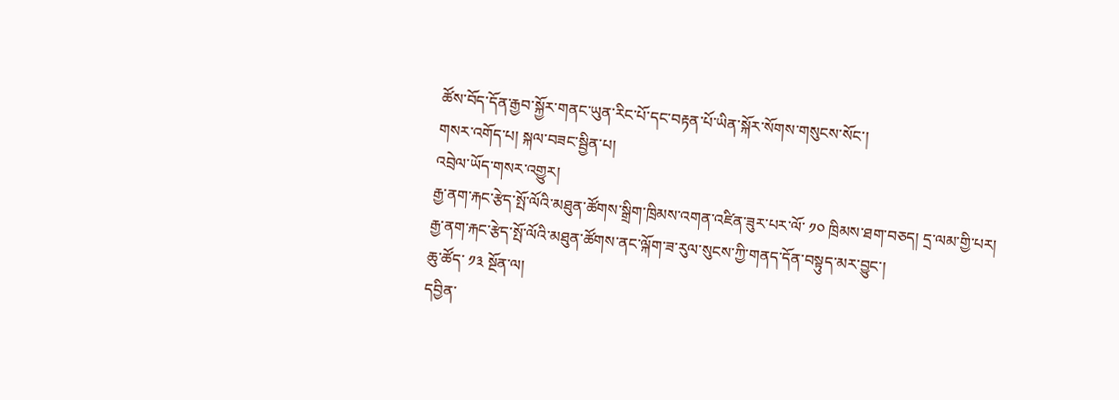ཚོས་བོད་དོན་རྒྱབ་སྐྱོར་གནང་ཡུན་རིང་པོ་དང་བརྟན་པོ་ཡིན་སྐོར་སོགས་གསུངས་སོང་།
གསར་འགོད་པ། སྐལ་བཟང་སྦྱིན་པ།
འབྲེལ་ཡོད་གསར་འགྱུར།
རྒྱ་ནག་རྐང་རྩེད་སྤོ་ལོའི་མཐུན་ཚོགས་སྒྲིག་ཁྲིམས་འགན་འཛིན་ཟུར་པར་ལོ་ ༡༠ ཁྲིམས་ཐག་བཅད། དྲ་ལམ་གྱི་པར།
རྒྱ་ནག་རྐང་རྩེད་སྤོ་ལོའི་མཐུན་ཚོགས་ནང་ལྐོག་ཟ་རུལ་སུངས་ཀྱི་གནད་དོན་བསྟུད་མར་བྱུང་།
ཆུ་ཚོད་ ༡༣ སྔོན་ལ།
དབྱིན་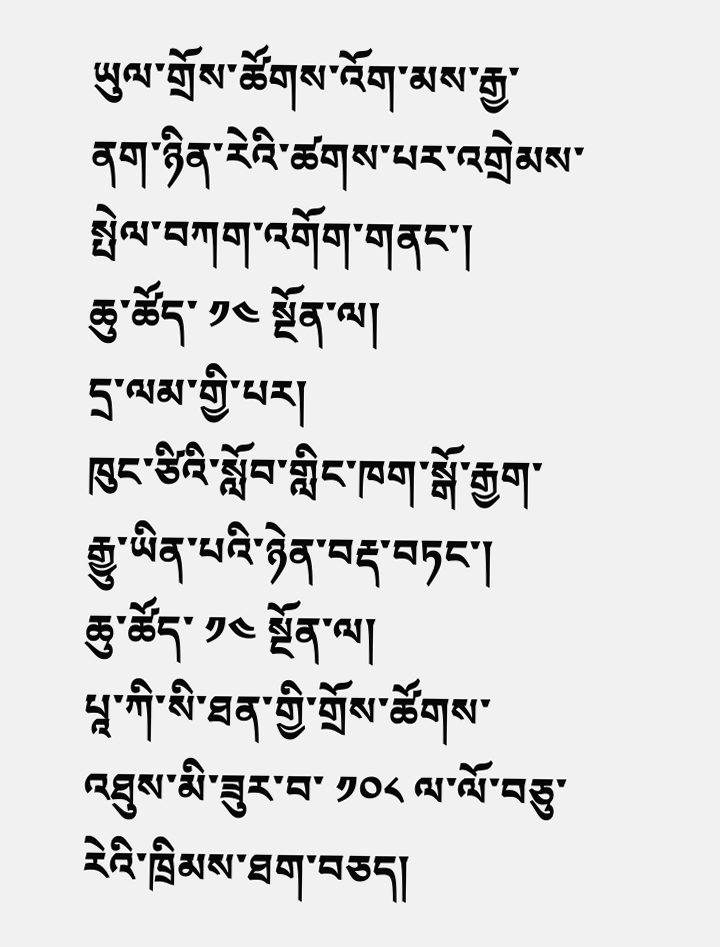ཡུལ་གྲོས་ཚོགས་འོག་མས་རྒྱ་ནག་ཉིན་རེའི་ཚགས་པར་འགྲེམས་སྤེལ་བཀག་འགོག་གནང་།
ཆུ་ཚོད་ ༡༤ སྔོན་ལ།
དྲ་ལམ་གྱི་པར།
ཁུང་ཙིའི་སློབ་གླིང་ཁག་སྒོ་རྒྱག་རྒྱུ་ཡིན་པའི་ཉེན་བརྡ་བཏང་།
ཆུ་ཚོད་ ༡༤ སྔོན་ལ།
པཱ་ཀི་སི་ཐན་གྱི་གྲོས་ཚོགས་འཐུས་མི་ཟུར་བ་ ༡༠༨ ལ་ལོ་བཅུ་རེའི་ཁྲིམས་ཐག་བཅད།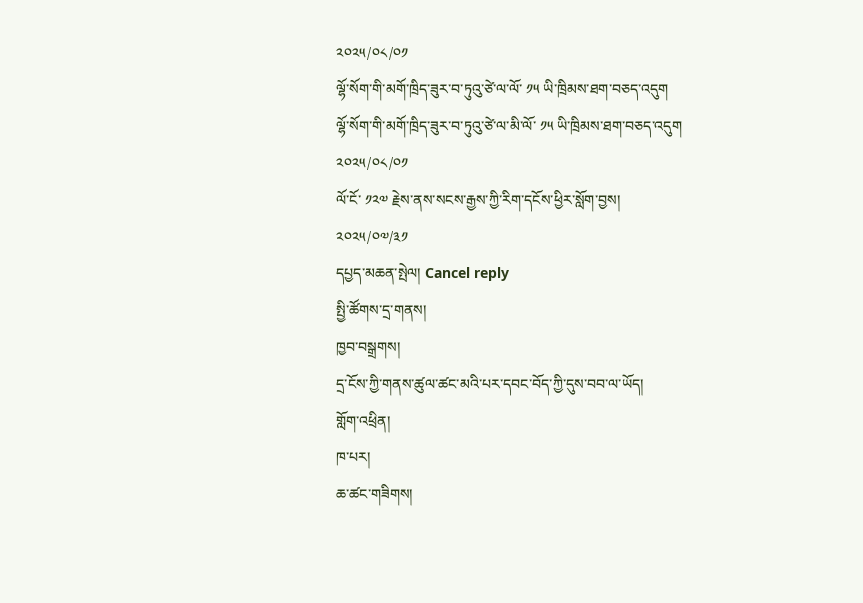༢༠༢༥/༠༨/༠༡
ལྷོ་སོག་གི་མགོ་ཁྲིད་ཟུར་བ་ཏུའུ་ཙེ་ལ་ལོ་ ༡༥ ཡི་ཁྲིམས་ཐག་བཅད་འདུག
ལྷོ་སོག་གི་མགོ་ཁྲིད་ཟུར་བ་ཏུའུ་ཙེ་ལ་མི་ལོ་ ༡༥ ཡི་ཁྲིམས་ཐག་བཅད་འདུག
༢༠༢༥/༠༨/༠༡
ལོ་ངོ་ ༡༢༧ རྗེས་ནས་སངས་རྒྱས་ཀྱི་རིག་དངོས་ཕྱིར་སློག་བྱས།
༢༠༢༥/༠༧/༣༡
དཔྱད་མཆན་སྤེལ། Cancel reply
སྤྱི་ཚོགས་དྲ་གནས།
ཁྱབ་བསྒྲགས།
དྲ་ངོས་ཀྱི་གནས་ཚུལ་ཚང་མའི་པར་དབང་བོད་ཀྱི་དུས་བབ་ལ་ཡོད།
གློག་འཕྲིན།
ཁ་པར།
ཆ་ཚང་གཟིགས།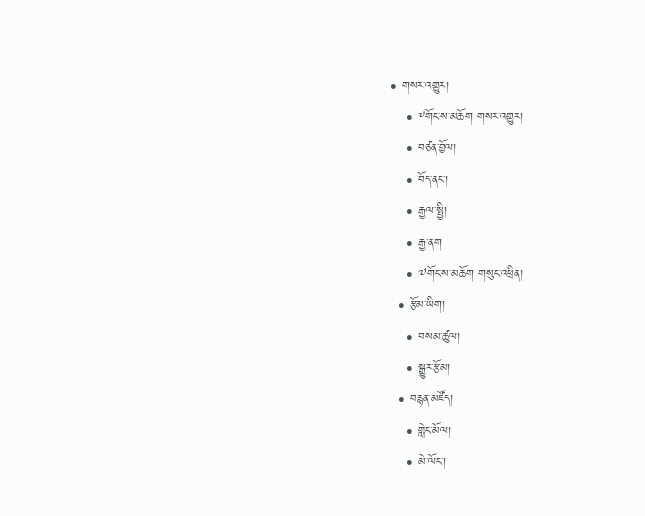• གསར་འགྱུར།
    • ༸གོང་ས་མཆོག གསར་འགྱུར།
    • བཙན་བྱོལ།
    • བོད་ནང་།
    • རྒྱལ་སྤྱི།
    • རྒྱ་ནག
    • ༧གོང་ས་མཆོག གསུང་འཕྲིན།
  • རྩོམ་ཡིག།
    • བསམ་ཚུལ།
    • སྒྱུར་རྩོམ།
  • བརྙན་མཛོད།
    • གླེང་མོལ།
    • མེ་ལོང་།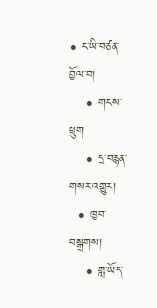• ང་ཡི་བཙན་བྱོལ་བ།
    • གངས་ཕྲུག
    • དྲ་བརྙན་གསར་འགྱུར།
  • ཁྱབ་བསྒྲགས།
    • གླ་ཡོད་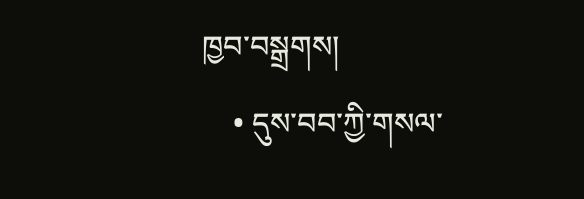ཁྱབ་བསྒྲགས།
    • དུས་བབ་ཀྱི་གསལ་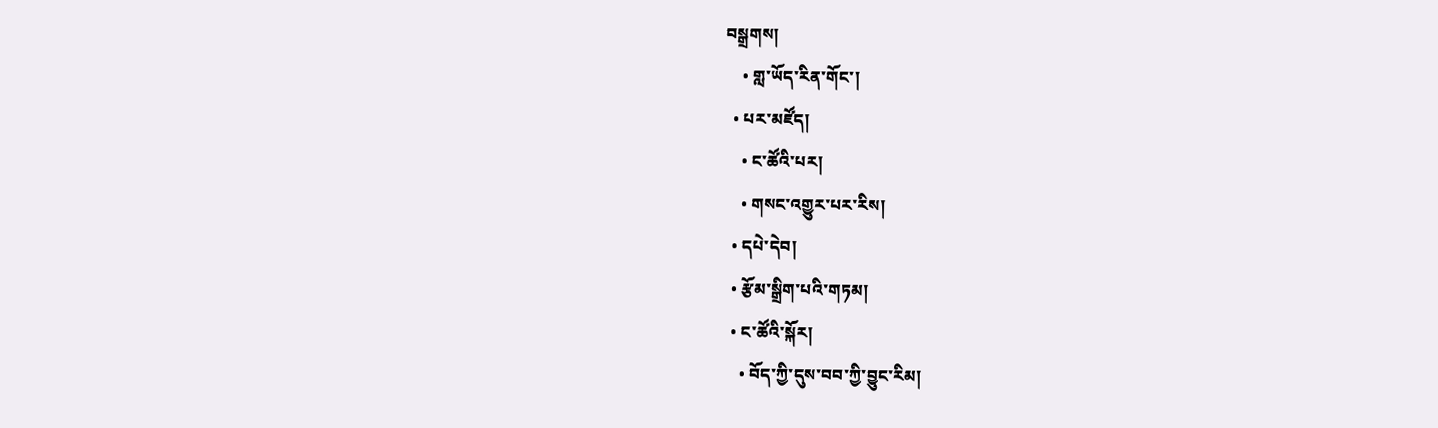བསྒྲགས།
    • གླ་ཡོད་རིན་གོང་།
  • པར་མཛོད།
    • ང་ཚོའི་པར།
    • གསང་འགྱུར་པར་རིས།
  • དཔེ་དེབ།
  • རྩོམ་སྒྲིག་པའི་གཏམ།
  • ང་ཚོའི་སྐོར།
    • བོད་ཀྱི་དུས་བབ་ཀྱི་བྱུང་རིམ།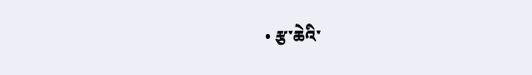• རྩ་ཆེའི་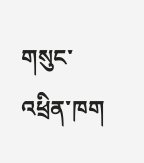གསུང་འཕྲིན་ཁག